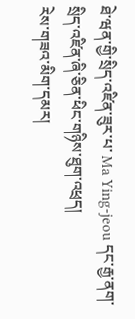ཐེ་ཝན་གྱི་སྲིད་འཛིན་ཟུར་པ་ Ma Ying-jeou དང་རྒྱ་ནག་སྲིད་འཛིན་ཞི་ཅིན་ཕིང་གཉིས་ཐུག་འཕྲད།
རེས་གཟའ་མིག་དམར།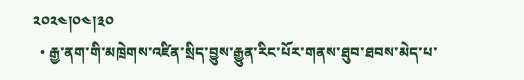༢༠༢༤།༠༤།༣༠
  • རྒྱ་ནག་གི་མཁྲེགས་འཛིན་སྲིད་བྱུས་རྒྱུན་རིང་པོར་གནས་ཐུབ་ཐབས་མེད་པ་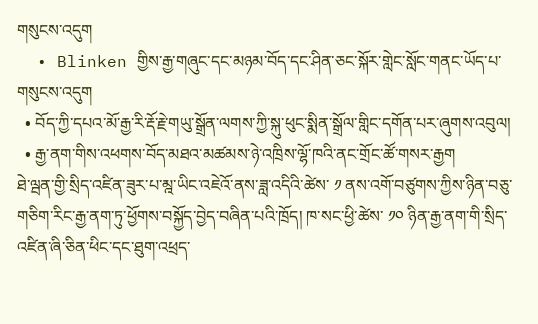གསུངས་འདུག
  • Blinken གྱིས་རྒྱ་གཞུང་དང་མཉམ་བོད་དང་ཤིན་ཅང་སྐོར་གླེང་སློང་གནང་ཡོད་པ་གསུངས་འདུག
  • བོད་ཀྱི་དཔའ་མོ་རྒྱ་རི་རྡོ་རྗེ་གཡུ་སྒྲོན་ལགས་ཀྱི་སྐུ་ཕུང་སྨིན་སྒྲོལ་གླིང་དགོན་པར་ཞུགས་འབུལ།
  • རྒྱ་ནག་གིས་འཕགས་བོད་མཐའ་མཚམས་ཉེ་འཁྲིས་ལྷོ་ཁའི་ནང་གྲོང་ཚོ་གསར་རྒྱག
ཐེ་ལྦན་གྱི་སྲིད་འཛིན་ཟུར་པ་མྰ་ཡིང་འཇེའོ་ནས་ཟླ་འདིའི་ཚེས་ ༡ ནས་འགོ་བཙུགས་ཀྱིས་ཉིན་བཅུ་གཅིག་རིང་རྒྱ་ནག་ཏུ་ཕྱོགས་བསྐྱོད་བྱེད་བཞིན་པའི་ཁྲོད། ཁ་སང་ཕྱི་ཚེས་ ༡༠ ཉིན་རྒྱ་ནག་གི་སྲིད་འཛིན་ཞི་ཅིན་ཕིང་དང་ཐུག་འཕྲད་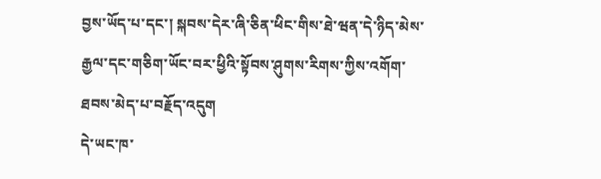བྱས་ཡོད་པ་དང་། སྐབས་དེར་ཞི་ཅིན་ཕིང་གིས་ཐེ་ཝན་དེ་ཉིད་མེས་རྒྱལ་དང་གཅིག་ཡོང་བར་ཕྱིའི་སྟོབས་ཤུགས་རིགས་ཀྱིས་འགོག་ཐབས་མེད་པ་བརྗོད་འདུག
དེ་ཡང་ཁ་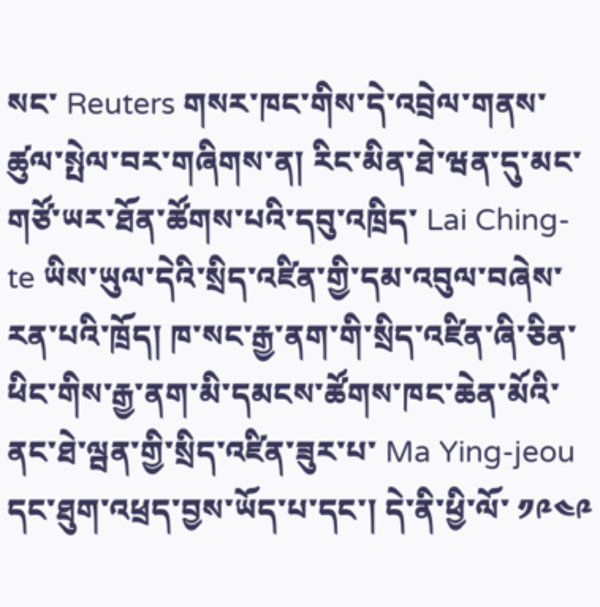སང་ Reuters གསར་ཁང་གིས་དེ་འབྲེལ་གནས་ཚུལ་སྤེལ་བར་གཞིགས་ན། རིང་མིན་ཐེ་ཝན་དུ་མང་གཙོ་ཡར་ཐོན་ཚོགས་པའི་དབུ་འཁྲིད་ Lai Ching-te ཡིས་ཡུལ་དེའི་སྲིད་འཛིན་གྱི་དམ་འབུལ་བཞེས་རན་པའི་ཁྲོད། ཁ་སང་རྒྱ་ནག་གི་སྲིད་འཛིན་ཞི་ཅིན་ཕིང་གིས་རྒྱ་ནག་མི་དམངས་ཚོགས་ཁང་ཆེན་མོའི་ནང་ཐེ་ལྦན་གྱི་སྲིད་འཛིན་ཟུར་པ་ Ma Ying-jeou དང་ཐུག་འཕྲད་བྱས་ཡོད་པ་དང་། དེ་ནི་ཕྱི་ལོ་ ༡༩༤༩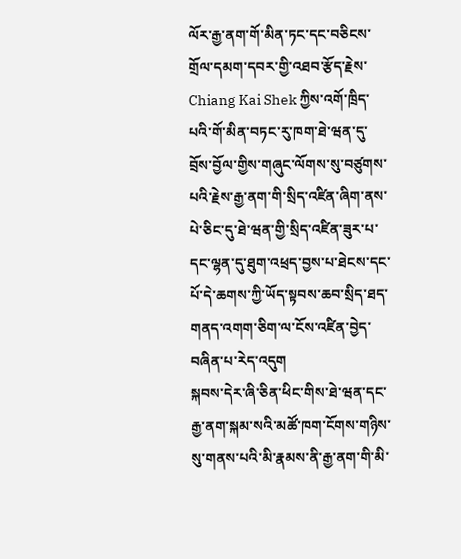ལོར་རྒྱ་ནག་གོ་མིན་ཏང་དང་བཅིངས་གྲོལ་དམག་དབར་གྱི་འཐབ་རྩོད་རྗེས་ Chiang Kai Shek ཀྱིས་འགོ་ཁྲིད་པའི་གོ་མིན་བཏང་རུ་ཁག་ཐེ་ཝན་དུ་བྲོས་བྱོལ་གྱིས་གཞུང་ལོགས་སུ་བཙུགས་པའི་རྗེས་རྒྱ་ནག་གི་སྲིད་འཛིན་ཞིག་ནས་པེ་ཅིང་དུ་ཐེ་ཝན་གྱི་སྲིད་འཛིན་ཟུར་པ་དང་ལྷན་དུ་ཐུག་འཕྲད་བྱས་པ་ཐེངས་དང་པོ་དེ་ཆགས་ཀྱི་ཡོད་སྟབས་ཆབ་སྲིད་ཐད་གནད་འགག་ཅིག་ལ་ངོས་འཛིན་བྱེད་བཞིན་པ་རེད་འདུག
སྐབས་དེར་ཞི་ཅིན་ཕིང་གིས་ཐེ་ཝན་དང་རྒྱ་ནག་སྐམ་སའི་མཚོ་ཁག་ངོགས་གཉིས་སུ་གནས་པའི་མི་རྣམས་ནི་རྒྱ་ནག་གི་མི་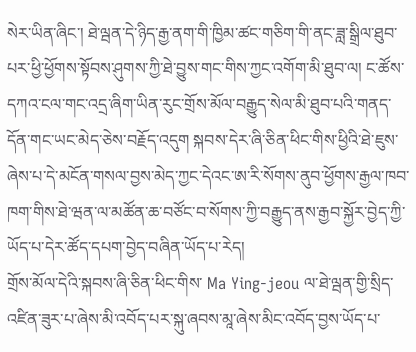སེར་ཡིན་ཞིང་། ཐེ་ལྦན་དེ་ཉིད་རྒྱ་ནག་གི་ཁྱིམ་ཚང་གཅིག་གི་ནང་ཟླ་སྒྲིལ་ཐུབ་པར་ཕྱི་ཕྱོགས་སྟོབས་ཤུགས་ཀྱི་ཐེ་བྱུས་གང་གིས་ཀྱང་འགོག་མི་ཐུབ་ལ། ང་ཚོས་དཀའ་ངལ་གང་འདྲ་ཞིག་ཡིན་རུང་གྲོས་མོལ་བརྒྱུད་སེལ་མི་ཐུབ་པའི་གནད་དོན་གང་ཡང་མེད་ཅེས་བརྗོད་འདུག སྐབས་དེར་ཞི་ཅིན་ཕིང་གིས་ཕྱིའི་ཐེ་ཇུས་ཞེས་པ་དེ་མངོན་གསལ་བྱས་མེད་ཀྱང་དེའང་ཨ་རི་སོགས་ནུབ་ཕྱོགས་རྒྱལ་ཁབ་ཁག་གིས་ཐེ་ཝན་ལ་མཚོན་ཆ་བཙོང་བ་སོགས་ཀྱི་བརྒྱུད་ནས་རྒྱབ་སྐྱོར་བྱེད་ཀྱི་ཡོད་པ་དེར་ཚོད་དཔག་བྱེད་བཞིན་ཡོད་པ་རེད།
གྲོས་མོལ་དེའི་སྐབས་ཞི་ཅིན་ཕིང་གིས་ Ma Ying-jeou ལ་ཐེ་ལྦན་གྱི་སྲིད་འཛིན་ཟུར་པ་ཞེས་མི་འབོད་པར་སྐུ་ཞབས་མཱ་ཞེས་མིང་འབོད་བྱས་ཡོད་པ་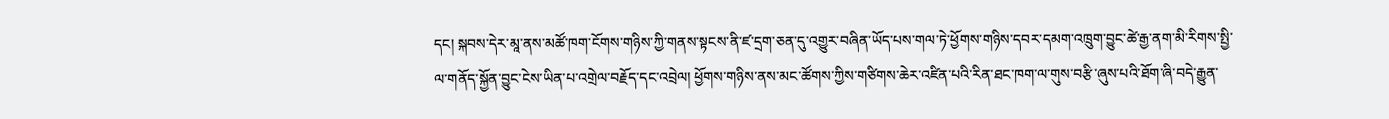དང། སྐབས་དེར་མཱ་ནས་མཚོ་ཁག་ངོགས་གཉིས་ཀྱི་གནས་སྟངས་ནི་ཛ་དྲག་ཅན་དུ་འགྱུར་བཞིན་ཡོད་པས་གལ་ཏེ་ཕྱོགས་གཉིས་དབར་དམག་འཁྲུག་བྱུང་ཚེ་རྒྱ་ནག་མི་རིགས་སྤྱི་ལ་གནོད་སྐྱོན་བྱུང་ངེས་ཡིན་པ་འགྲེལ་བརྗོད་དང་འབྲེལ། ཕྱོགས་གཉིས་ནས་མང་ཚོགས་ཀྱིས་གཙིགས་ཆེར་འཛིན་པའི་རིན་ཐང་ཁག་ལ་གུས་བརྩི་ཞུས་པའི་ཐོག་ཞི་བདེ་རྒྱུན་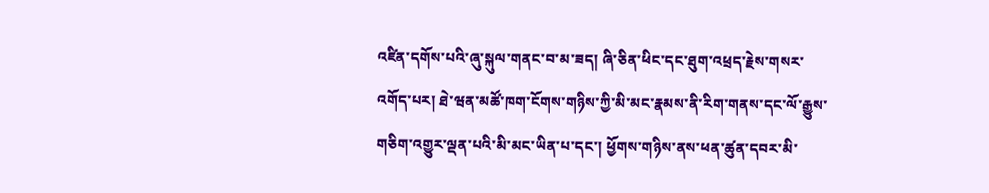འཛིན་དགོས་པའི་ཞུ་སྐུལ་གནང་བ་མ་ཟད། ཞི་ཅིན་ཕིང་དང་ཐུག་འཕྲད་རྗེས་གསར་འགོད་པར། ཐེ་ཝན་མཚོ་ཁག་ངོགས་གཉིས་ཀྱི་མི་མང་རྣམས་ནི་རིག་གནས་དང་ལོ་རྒྱུས་གཅིག་འགྱུར་ལྡན་པའི་མི་མང་ཡིན་པ་དང་། ཕྱོགས་གཉིས་ནས་ཕན་ཚུན་དབར་མི་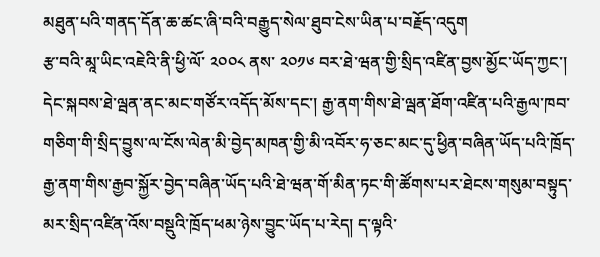མཐུན་པའི་གནད་དོན་ཆ་ཚང་ཞི་བའི་བརྒྱུད་སེལ་ཐུབ་ངེས་ཡིན་པ་བརྗོད་འདུག
རྩ་བའི་མཱ་ཡིང་འཇེའི་ནི་ཕྱི་ལོ་ ༢༠༠༨ ནས་ ༢༠༡༦ བར་ཐེ་ཝན་གྱི་སྲིད་འཛིན་བྱས་མྱོང་ཡོད་ཀྱང་། དེང་སྐབས་ཐེ་ལྦན་ནང་མང་གཙོར་འདོད་མོས་དང་། རྒྱ་ནག་གིས་ཐེ་ལྦན་ཐོག་འཛིན་པའི་རྒྱལ་ཁབ་གཅིག་གི་སྲིད་བྱུས་ལ་ངོས་ལེན་མི་བྱེད་མཁན་གྱི་མི་འབོར་ཧ་ཅང་མང་དུ་ཕྱིན་བཞིན་ཡོད་པའི་ཁྲོད་རྒྱ་ནག་གིས་རྒྱབ་སྐྱོར་བྱེད་བཞིན་ཡོད་པའི་ཐེ་ཝན་གོ་མིན་ཏང་གི་ཚོགས་པར་ཐེངས་གསུམ་བསྟུད་མར་སྲིད་འཛིན་འོས་བསྡུའི་ཁྲོད་ཕམ་ཉེས་བྱུང་ཡོད་པ་རེད། ད་ལྟའི་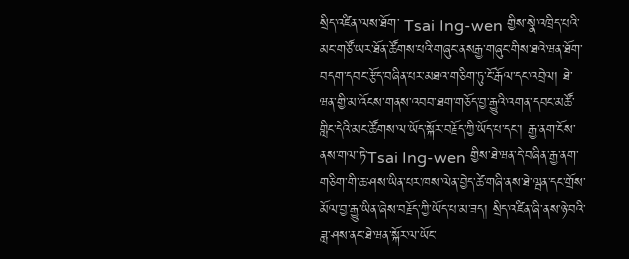སྲིད་འཛིན་ལས་ཐོག་ Tsai Ing-wen གྱིས་སྣེ་འཁྲིད་པའི་མང་གཙོ་ཡར་ཐོན་ཚོགས་པའི་གཞུང་ནསརྒྱ་གཞུང་གིས་ཐའེ་ཝན་ཐོག་བདག་དབང་རྩོད་བཞིན་པར་མཐའ་གཅིག་ཏུ་ངོ་རྒོལ་དང་འབྲེལ། ཐེ་ཝན་གྱི་མ་འོངས་གནས་འབབ་ཐག་གཅོད་བྱ་རྒྱུའི་འགན་དབང་མཚོ་གླིང་དེའི་མང་ཚོགས་ལ་ཡོད་སྐོར་བརྗོད་ཀྱི་ཡོད་པ་དང་། རྒྱ་ནག་ངོས་ནས་གལ་ཏེ་Tsai Ing-wen གྱིས་ཐེ་ཝན་དེ་བཞིན་རྒྱ་ནག་གཅིག་གི་ཆ་ཤས་ཡིན་པར་ཁས་ལེན་བྱེད་ཚེ་གཞི་ནས་ཐེ་ལྦན་དང་གྲོས་མོལ་བྱ་རྒྱུ་ཡིན་ཞེས་བརྗོད་ཀྱི་ཡོད་པ་མ་ཟད། སྲིད་འཛིན་ཞི་ནས་ཉེ་བའི་ཟླ་ཤས་ནང་ཐེ་ཝན་སྐོར་ལ་ཡོང་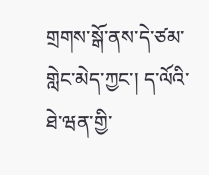གྲགས་སྒོ་ནས་དེ་ཙམ་གླེང་མེད་ཀྱང་། ད་ལོའི་ཐེ་ཝན་གྱི་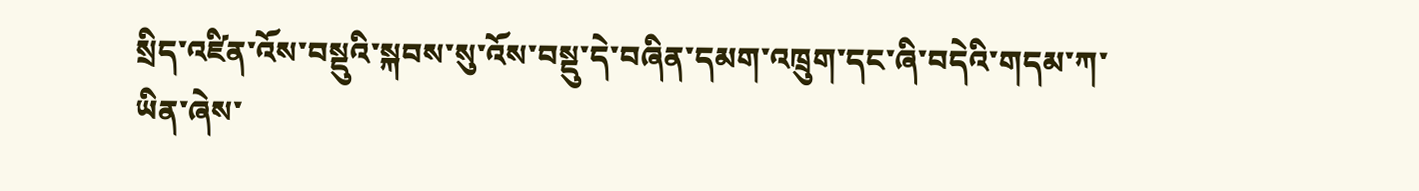སྲིད་འཛིན་འོས་བསྡུའི་སྐབས་སུ་འོས་བསྡུ་དེ་བཞིན་དམག་འཁྲུག་དང་ཞི་བདེའི་གདམ་ཀ་ཡིན་ཞེས་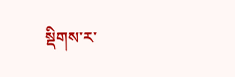སྡིགས་ར་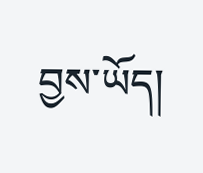བྱས་ཡོད།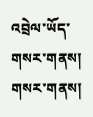འབྲེལ་ཡོད་གསར་གནས།
གསར་གནས།